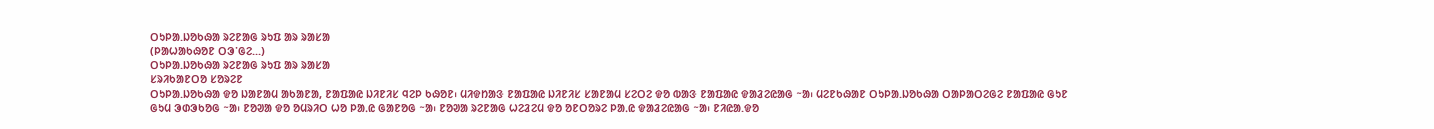ᱛᱩᱞᱟ.ᱡᱚᱠᱷᱟ ᱨᱮᱱᱟᱜ ᱨᱩᱯ ᱟᱨ ᱨᱟᱥᱟ
(ᱞᱟᱦᱟᱠᱷᱚᱱ ᱛᱳᱸᱜᱮ...)
ᱛᱩᱞᱟ.ᱡᱚᱠᱷᱟ ᱨᱮᱱᱟᱜ ᱨᱩᱯ ᱟᱨ ᱨᱟᱥᱟ
ᱥᱨᱤᱠᱟᱱᱛᱚ ᱥᱚᱨᱮᱱ
ᱛᱩᱞᱟ.ᱡᱚᱠᱷᱟ ᱫᱚ ᱡᱟᱱᱟᱢ ᱟᱠᱟᱱᱟ, ᱱᱟᱯᱟᱭ ᱡᱤᱱᱤᱥ ᱧᱮᱞ ᱠᱷᱚᱱ᱾ ᱢᱤᱫᱴᱟᱝ ᱱᱟᱯᱟᱭ ᱡᱤᱱᱤᱥ ᱥᱟᱱᱟᱢ ᱥᱮᱛᱮ ᱫᱚ ᱵᱟᱝ ᱱᱟᱯᱟᱭ ᱫᱟᱲᱮᱭᱟᱜ ᱻᱟ᱾ ᱢᱮᱱᱠᱷᱟᱱ ᱛᱩᱞᱟ.ᱡᱚᱠᱷᱟ ᱛᱟᱞᱟᱛᱮᱜᱮ ᱱᱟᱯᱟᱭ ᱜᱩᱱ ᱜᱩᱢ ᱳᱰᱳᱠᱚᱜ ᱻᱟ᱾ ᱱᱚᱣᱟ ᱫᱚ ᱚᱢᱨᱤᱛ ᱦᱚ ᱞᱟᱹᱭ ᱜᱟᱱᱚᱜ ᱻᱟ᱾ ᱱᱚᱣᱟ ᱨᱮᱱᱟᱜ ᱦᱮᱲᱮᱢ ᱫᱚ ᱚᱱᱛᱚᱨᱮ ᱞᱟᱹᱭ ᱫᱟᱲᱮᱭᱟᱜ ᱻᱟ᱾ ᱱᱤᱭᱟ.ᱫᱚ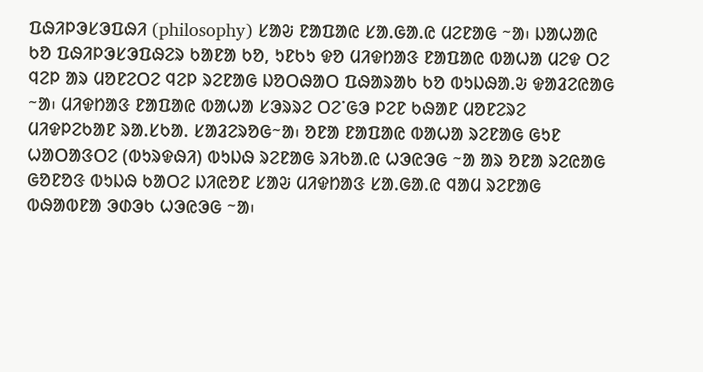ᱯᱷᱤᱞᱳᱥᱳᱯᱷᱤ (philosophy) ᱥᱟᱶ ᱱᱟᱯᱟᱭ ᱥᱟ.ᱜᱟ.ᱭ ᱢᱮᱱᱟᱜ ᱻᱟ᱾ ᱡᱟᱦᱟᱭ ᱠᱚ ᱯᱷᱤᱞᱳᱥᱳᱯᱷᱮᱨ ᱠᱟᱱᱟ ᱠᱚ, ᱩᱱᱠᱩ ᱫᱚ ᱢᱤᱫᱴᱟᱝ ᱱᱟᱯᱟᱭ ᱵᱟᱦᱟ ᱢᱮᱫ ᱛᱮ ᱧᱮᱞ ᱟᱨ ᱢᱚᱱᱮᱛᱮ ᱧᱮᱞ ᱨᱮᱱᱟᱜ ᱡᱚᱛᱷᱟᱛ ᱯᱷᱟᱨᱟᱠ ᱠᱚ ᱵᱩᱡᱷᱟ.ᱶ ᱫᱟᱲᱮᱭᱟᱜ ᱻᱟ᱾ ᱢᱤᱫᱴᱟᱝ ᱱᱟᱯᱟᱭ ᱵᱟᱦᱟ ᱥᱳᱨᱨᱮ ᱛᱮᱸᱜᱳ ᱞᱮᱱ ᱠᱷᱟᱱ ᱢᱚᱱᱮᱨᱮ ᱢᱤᱫᱞᱮᱠᱟᱱ ᱨᱟ.ᱥᱠᱟ. ᱥᱟᱲᱮᱨᱚᱜᱻᱟ᱾ ᱚᱱᱟ ᱱᱟᱯᱟᱭ ᱵᱟᱦᱟ ᱨᱮᱱᱟᱜ ᱜᱩᱱ ᱦᱟᱛᱟᱝᱛᱮ (ᱵᱩᱨᱫᱷᱤ) ᱵᱩᱡᱷ ᱨᱮᱱᱟᱜ ᱨᱤᱠᱟ.ᱭ ᱦᱳᱭᱳᱜ ᱻᱟ ᱟᱨ ᱚᱱᱟ ᱨᱮᱭᱟᱜ ᱜᱚᱱᱚᱝ ᱵᱩᱡᱷ ᱠᱟᱛᱮ ᱡᱤᱭᱚᱱ ᱥᱟᱶ ᱢᱤᱫᱴᱟᱝ ᱥᱟ.ᱜᱟ.ᱭ ᱧᱟᱢ ᱨᱮᱱᱟᱜ ᱵᱷᱟᱵᱱᱟ ᱳᱰᱳᱠ ᱦᱳᱭᱳᱜ ᱻᱟ᱾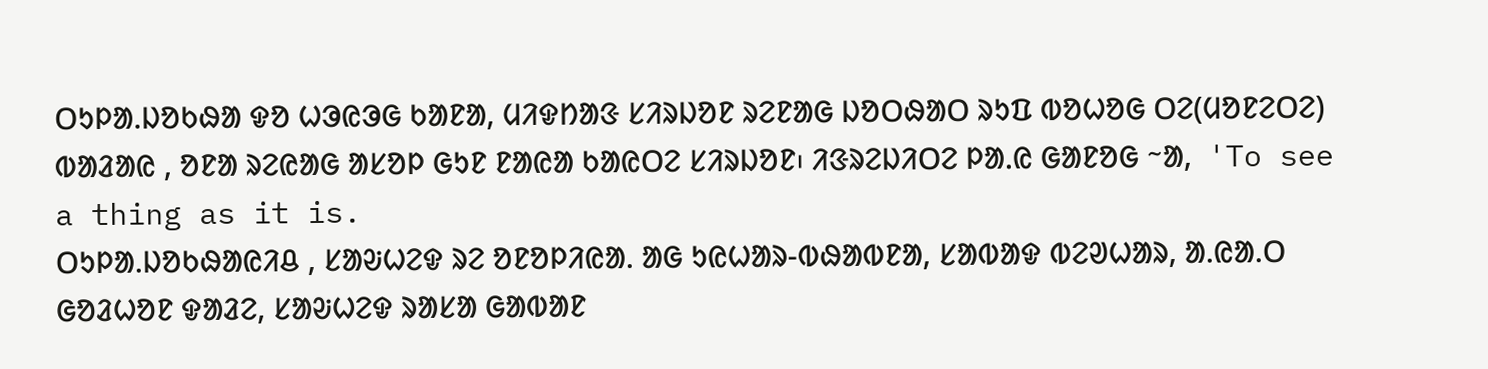ᱛᱩᱞᱟ.ᱡᱚᱠᱷᱟ ᱫᱚ ᱦᱳᱭᱳᱜ ᱠᱟᱱᱟ, ᱢᱤᱫᱴᱟᱝ ᱥᱤᱨᱡᱚᱱ ᱨᱮᱱᱟᱜ ᱡᱚᱛᱷᱟᱛ ᱨᱩᱯ ᱵᱚᱦᱚᱜ ᱛᱮ(ᱢᱚᱱᱮᱛᱮ) ᱵᱟᱲᱟᱭ , ᱚᱱᱟ ᱨᱮᱭᱟᱜ ᱟᱥᱚᱞ ᱜᱩᱱ ᱱᱟᱭᱟ ᱠᱟᱭᱛᱮ ᱥᱤᱨᱡᱚᱱ᱾ ᱤᱝᱨᱮᱡᱤᱛᱮ ᱞᱟᱹᱭ ᱜᱟᱱᱚᱜ ᱻᱟ,  'To see a thing as it is.
ᱛᱩᱞᱟ.ᱡᱚᱠᱷᱟᱭᱤᱪ , ᱥᱟᱶᱦᱮᱫ ᱨᱮ ᱚᱱᱚᱞᱤᱭᱟ. ᱟᱜ ᱩᱭᱦᱟᱨ-ᱵᱷᱟᱵᱱᱟ, ᱥᱟᱵᱟᱫ ᱵᱮᱣᱦᱟᱨ, ᱟ.ᱭᱟ.ᱛ ᱜᱚᱲᱦᱚᱱ ᱫᱟᱲᱮ, ᱥᱟᱶᱦᱮᱫ ᱨᱟᱥᱟ ᱜᱟᱵᱟᱱ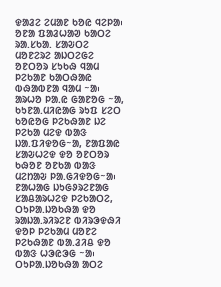ᱫᱟᱲᱮ ᱮᱢᱟᱱ ᱠᱚᱭ ᱧᱮᱞᱟ᱾ ᱚᱱᱟ ᱯᱟᱲᱦᱟᱣ ᱠᱟᱛᱮ ᱨᱟ.ᱥᱠᱟ. ᱥᱟᱶᱛᱮ ᱢᱚᱱᱮᱨᱮ ᱟᱡᱛᱮᱜᱮ ᱚᱱᱛᱚᱨ ᱥᱩᱠᱷ ᱧᱟᱢ ᱞᱮᱠᱟᱱ ᱠᱟᱛᱷᱟᱭ ᱵᱷᱟᱵᱱᱟ ᱧᱟᱢ ᱻᱟ᱾ ᱟᱨᱦᱚ ᱞᱟᱹᱭ ᱜᱟᱱᱚᱜ ᱻᱟ, ᱠᱩᱱᱟ.ᱢᱤᱭᱟᱜ ᱨᱩᱯ ᱥᱮᱛ ᱠᱚᱭᱚᱜ ᱞᱮᱠᱷᱟᱱ ᱡᱮ ᱞᱮᱠᱟ ᱢᱮᱫ ᱵᱟᱝ ᱡᱟ.ᱯᱤᱫᱚᱜᱻᱟ, ᱱᱟᱯᱟᱭ ᱥᱟᱶᱦᱮᱫ ᱫᱚ ᱚᱱᱛᱚᱨ ᱠᱷᱚᱱ ᱚᱱᱠᱟ ᱵᱟᱝ ᱢᱮᱴᱟᱶ ᱞᱟ.ᱜᱤᱫᱚᱜᱻᱟ᱾ ᱱᱟᱦᱟᱜ ᱡᱩᱜᱽᱨᱮᱱᱟᱜ ᱥᱟᱪᱟᱨᱦᱮᱫ ᱞᱮᱠᱟᱛᱮ, ᱛᱩᱞᱟ.ᱡᱚᱠᱷᱟ ᱫᱚ ᱨᱟᱡᱟ.ᱨᱤᱨᱮᱱ ᱵᱤᱨᱳᱫᱷᱤ ᱫᱚᱞ ᱞᱮᱠᱟᱢ ᱢᱚᱱᱮ ᱞᱮᱠᱷᱟᱱ ᱵᱟ.ᱲᱤᱪ ᱫᱚ ᱵᱟᱝ ᱦᱳᱭᱳᱜ ᱻᱟ᱾ ᱛᱩᱞᱟ.ᱡᱚᱠᱷᱟ ᱟᱛᱮ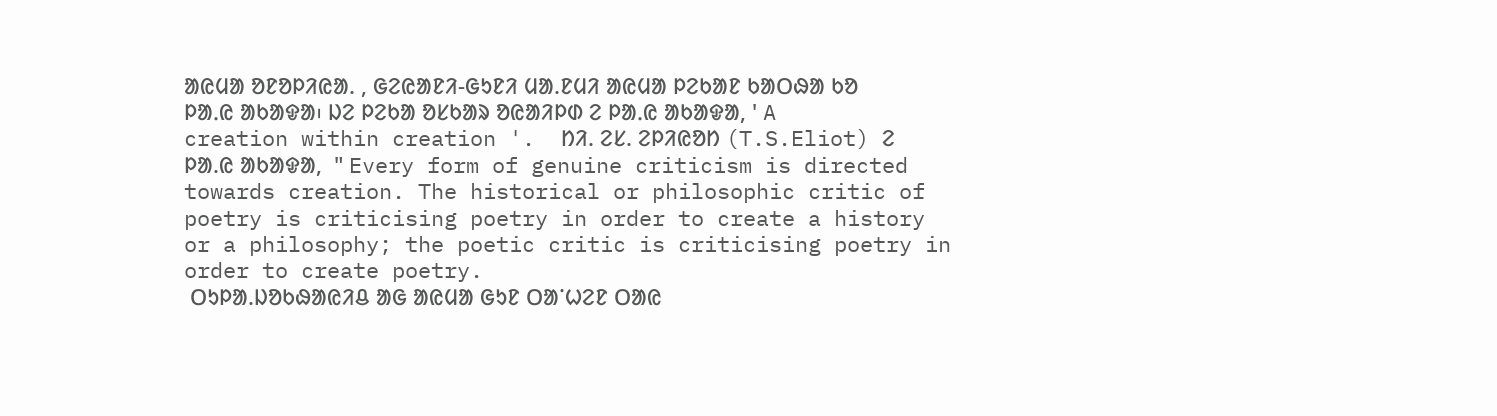ᱟᱭᱢᱟ ᱚᱱᱚᱞᱤᱭᱟ. , ᱜᱮᱭᱟᱱᱤ-ᱜᱩᱱᱤ ᱢᱟ.ᱱᱢᱤ ᱟᱭᱢᱟ ᱞᱮᱠᱟᱱ ᱠᱟᱛᱷᱟ ᱠᱚ ᱞᱟᱹᱭ ᱟᱠᱟᱫᱟ᱾ ᱡᱮ ᱞᱮᱠᱟ ᱚᱥᱠᱟᱨ ᱚᱭᱟᱤᱞᱰ ᱮ ᱞᱟᱹᱭ ᱟᱠᱟᱫᱟ, ' A creation within creation '.  ᱴᱤ. ᱮᱥ. ᱮᱞᱤᱭᱚᱴ (T.S.Eliot) ᱮ  ᱞᱟ.ᱭ ᱟᱠᱟᱫᱟ,  " Every form of genuine criticism is directed towards creation. The historical or philosophic critic of poetry is criticising poetry in order to create a history or a philosophy; the poetic critic is criticising poetry in order to create poetry.
 ᱛᱩᱞᱟ.ᱡᱚᱠᱷᱟᱭᱤᱪ ᱟᱜ ᱟᱭᱢᱟ ᱜᱩᱱ ᱛᱟᱸᱦᱮᱱ ᱛᱟᱭ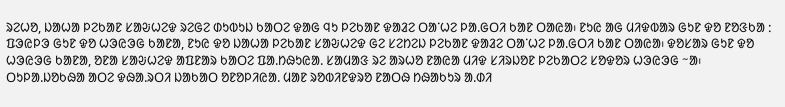ᱨᱮᱦᱚ, ᱡᱟᱦᱟ ᱞᱮᱠᱟᱱ ᱥᱟᱶᱦᱮᱫ ᱨᱮᱜᱮ ᱰᱩᱵᱩᱡ ᱠᱟᱛᱮ ᱫᱟᱜ ᱧᱩ ᱞᱮᱠᱟᱱ ᱫᱟᱲᱮ ᱛᱟᱸᱦᱮ ᱞᱟ.ᱜᱛᱤ ᱠᱟᱱ ᱛᱟᱭᱟ᱾ ᱱᱩᱭ ᱟᱜ ᱢᱤᱫᱵᱟᱨ ᱜᱩᱱ ᱫᱚ ᱱᱚᱝᱠᱟ ᱺ ᱯᱳᱭᱞᱳ ᱜᱩᱱ ᱫᱚ ᱦᱳᱭᱳᱜ ᱠᱟᱱᱟ, ᱱᱩᱭ ᱫᱚ ᱡᱟᱦᱟ ᱞᱮᱠᱟᱱ ᱥᱟᱶᱦᱮᱫ ᱜᱮ ᱥᱮᱴᱮᱡ ᱞᱮᱠᱟᱱ ᱫᱟᱲᱮ ᱛᱟᱸᱦᱮ ᱞᱟ.ᱜᱛᱤ ᱠᱟᱱ ᱛᱟᱭᱟ᱾ ᱫᱚᱥᱟᱨ ᱜᱩᱱ ᱫᱚ ᱦᱳᱭᱳᱜ ᱠᱟᱱᱟ, ᱚᱱᱟ ᱥᱟᱶᱦᱮᱫ ᱟᱯᱱᱟᱨ ᱠᱟᱛᱮ ᱯᱟ.ᱴᱷᱩᱭᱟ. ᱥᱟᱢᱟᱝ ᱨᱮ ᱟᱨᱦᱚ ᱱᱟᱭᱟ ᱢᱤᱫ ᱥᱤᱨᱡᱚᱱ ᱞᱮᱠᱟᱛᱮ ᱥᱚᱫᱚᱨ ᱦᱳᱭᱳᱜ ᱻᱟ᱾
ᱛᱩᱞᱟ.ᱡᱚᱠᱷᱟ ᱟᱛᱮ ᱫᱷᱟ.ᱨᱛᱤ ᱡᱟᱠᱟᱛ ᱚᱱᱚᱞᱤᱭᱟ. ᱢᱟᱱ ᱨᱚᱵᱤᱱᱫᱨᱚ ᱱᱟᱛᱷ ᱴᱷᱟᱠᱩᱨ ᱟ.ᱰᱤ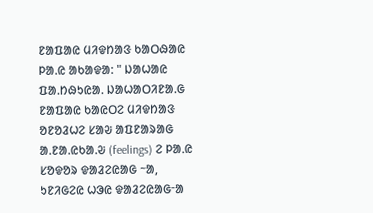ᱱᱟᱯᱟᱭ ᱢᱤᱫᱴᱟᱝ ᱠᱟᱛᱷᱟᱭ ᱞᱟ.ᱭ ᱟᱠᱟᱫᱟ: " ᱡᱟᱦᱟᱭ ᱯᱟ.ᱴᱷᱩᱭᱟ. ᱡᱟᱦᱟᱛᱤᱱᱟ.ᱜ ᱱᱟᱯᱟᱭ ᱠᱟᱭᱛᱮ ᱢᱤᱫᱴᱟᱝ ᱚᱱᱚᱲᱦᱮ ᱥᱟᱶ ᱟᱯᱱᱟᱨᱟᱜ ᱟ.ᱱᱟ.ᱭᱠᱟ.ᱶ (feelings) ᱮ ᱞᱟᱹᱭ ᱥᱚᱫᱚᱨ ᱫᱟᱲᱮᱭᱟᱜ ᱻᱟ, ᱩᱱᱤᱜᱮᱭ ᱦᱳᱭ ᱫᱟᱲᱮᱭᱟᱜᱼᱟ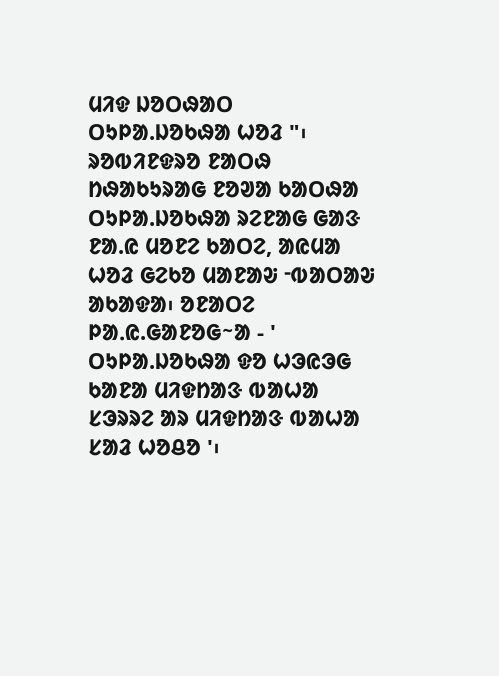ᱢᱤᱫ ᱡᱚᱛᱷᱟᱛ ᱛᱩᱞᱟ.ᱡᱚᱠᱷᱟ ᱦᱚᱲ "᱾ ᱨᱚᱵᱤᱱᱫᱨᱚ ᱱᱟᱛᱷ ᱴᱷᱟᱠᱩᱨᱟᱜ ᱱᱚᱣᱟ ᱠᱟᱛᱷᱟ ᱛᱩᱞᱟ.ᱡᱚᱠᱷᱟ ᱨᱮᱱᱟᱜ ᱜᱟᱝ ᱱᱟ.ᱭ ᱢᱚᱱᱮ ᱠᱟᱛᱮ, ᱟᱭᱢᱟ ᱦᱚᱲ ᱜᱮᱠᱚ ᱢᱟᱱᱟᱶ ᱼᱵᱟᱛᱟᱶ ᱟᱠᱟᱫᱟ᱾ ᱚᱱᱟᱛᱮ ᱞᱟᱹᱭ.ᱜᱟᱱᱚᱜᱻᱟ - ' ᱛᱩᱞᱟ.ᱡᱚᱠᱷᱟ ᱫᱚ ᱦᱳᱭᱳᱜ ᱠᱟᱱᱟ ᱢᱤᱫᱴᱟᱝ ᱵᱟᱦᱟ ᱥᱳᱨᱨᱮ ᱟᱨ ᱢᱤᱫᱴᱟᱝ ᱵᱟᱦᱟ ᱥᱟᱲ ᱦᱚᱪᱚ '᱾